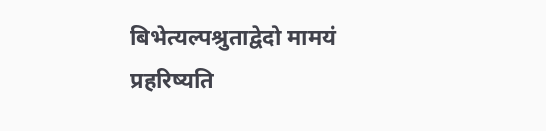बिभेत्यल्पश्रुताद्वेदो मामयं प्रहरिष्यति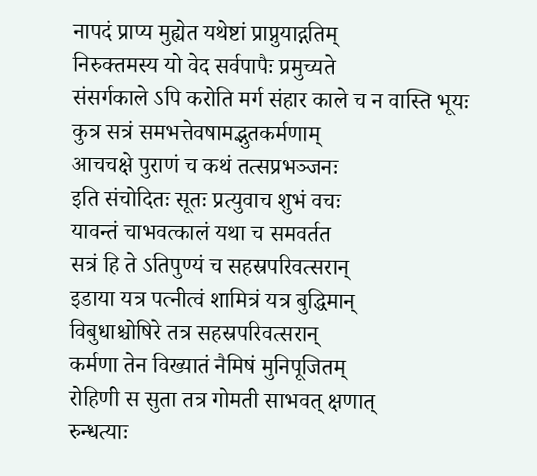नापदं प्राप्य मुह्येत यथेष्टां प्राप्नुयाद्गतिम्
निरुक्तमस्य यो वेद सर्वपापैः प्रमुच्यते
संसर्गकाले ऽपि करोति मर्ग संहार काले च न वास्ति भूयः
कुत्र सत्रं समभत्तेवषामद्भुतकर्मणाम्
आचचक्षे पुराणं च कथं तत्सप्रभञ्जनः
इति संचोदितः सूतः प्रत्युवाच शुभं वचः
यावन्तं चाभवत्कालं यथा च समवर्तत
सत्रं हि ते ऽतिपुण्यं च सहस्रपरिवत्सरान्
इडाया यत्र पत्नीत्वं शामित्रं यत्र बुद्धिमान्
विबुधाश्चोषिरे तत्र सहस्रपरिवत्सरान्
कर्मणा तेन विख्यातं नैमिषं मुनिपूजितम्
रोहिणी स सुता तत्र गोमती साभवत् क्षणात्
रुन्धत्याः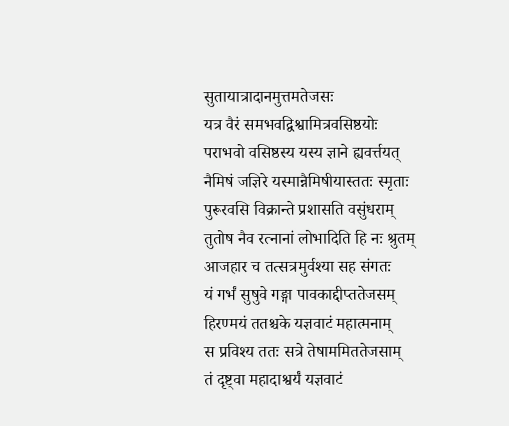सुतायात्रादानमुत्तमतेजसः
यत्र वैरं समभवद्विश्वामित्रवसिष्ठयोः
पराभवो वसिष्ठस्य यस्य ज्ञाने ह्यवर्त्तयत्
नैमिषं जज्ञिरे यस्मान्नैमिषीयास्ततः स्मृताः
पुरूरवसि विक्रान्ते प्रशासति वसुंधराम्
तुतोष नैव रत्नानां लोभादिति हि नः श्रुतम्
आजहार च तत्सत्रमुर्वश्या सह संगतः
यं गर्भं सुषुवे गङ्गा पावकाद्दीप्ततेजसम्
हिरण्मयं ततश्चके यज्ञवाटं महात्मनाम्
स प्रविश्य ततः सत्रे तेषाममिततेजसाम्
तं दृष्ट्वा महादाश्वर्यं यज्ञवाटं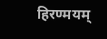हिरण्मयम्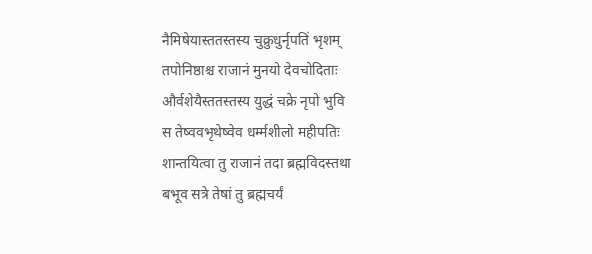नैमिषेयास्ततस्तस्य चुक्रुधुर्नृपतिं भृशम्
तपोनिष्ठाश्च राजानं मुनयो देवचोदिताः
और्वशेयैस्ततस्तस्य युद्धं चक्रे नृपो भुवि
स तेष्ववभृथेष्वेव धर्म्मशीलो महीपतिः
शान्तयित्वा तु राजानं तदा ब्रह्मविदस्तथा
बभूव सत्रे तेषां तु ब्रह्मचर्यं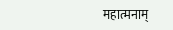महात्मनाम्